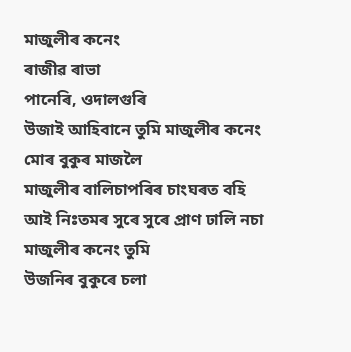মাজুলীৰ কনেং
ৰাজীৱ ৰাভা
পানেৰি, ওদালগুৰি
উজাই আহিবানে তুমি মাজুলীৰ কনেং
মোৰ বুকুৰ মাজলৈ
মাজুলীৰ বালিচাপৰিৰ চাংঘৰত বহি
আই নিঃতমৰ সুৰে সুৰে প্ৰাণ ঢালি নচা
মাজুলীৰ কনেং তুমি
উজনিৰ বুকুৰে চলা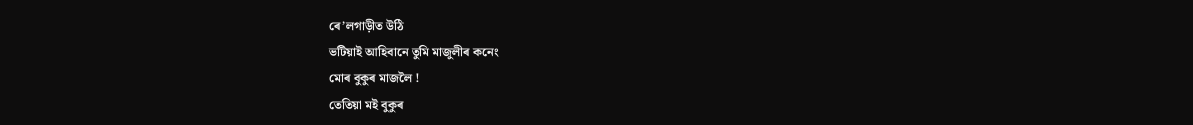ৰে’লগাড়ীত উঠি
ভটিয়াই আহিবানে তুমি মাজুলীৰ কনেং
মোৰ বুকুৰ মাজলৈ !
তেতিয়া মই বুকুৰ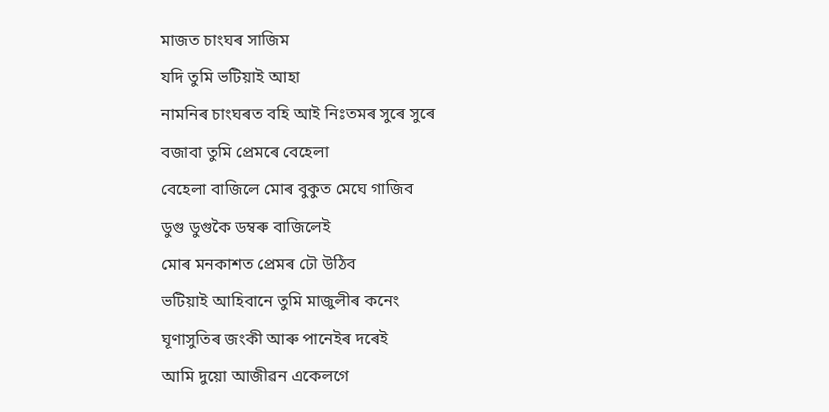মাজত চাংঘৰ সাজিম
যদি তুমি ভটিয়াই আহা
নামনিৰ চাংঘৰত বহি আই নিঃতমৰ সুৰে সুৰে
বজাবা তুমি প্ৰেমৰে বেহেলা
বেহেলা বাজিলে মোৰ বুকুত মেঘে গাজিব
ডুগু ডুগুকৈ ডম্বৰু বাজিলেই
মোৰ মনকাশত প্ৰেমৰ ঢৌ উঠিব
ভটিয়াই আহিবানে তুমি মাজুলীৰ কনেং
ঘূণাসুতিৰ জংকী আৰু পানেইৰ দৰেই
আমি দুয়ো আজীৱন একেলগে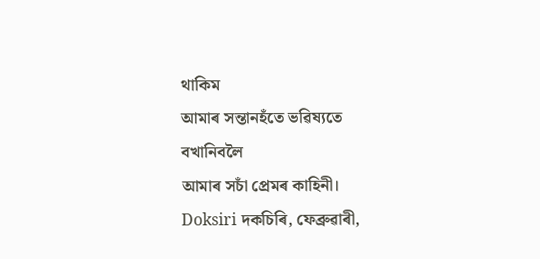থাকিম
আমাৰ সন্তানহঁতে ভৱিষ্যতে বখানিবলৈ
আমাৰ সচাঁ প্ৰেমৰ কাহিনী।
Doksiri দকচিৰি, ফেব্ৰুৱাৰী,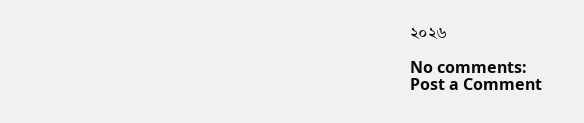২০২৬

No comments:
Post a Comment